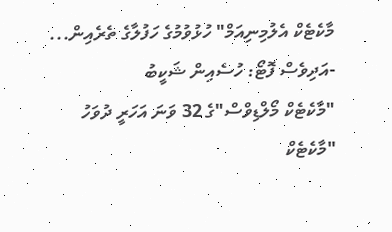މާކެޓެކް އެލުމިނިއަމް" ހުޅުވުމުގެ ހަފުލާގެ ތެރެއިން... -އަދިވެސް ފޮޓޯ: ހުސެއިން ޝަކީބު
"މާކެޓެކް މޯލްޑިވްސް"ގެ 32 ވަނަ އަހަރީ ދުވަހު "މާކެޓެކް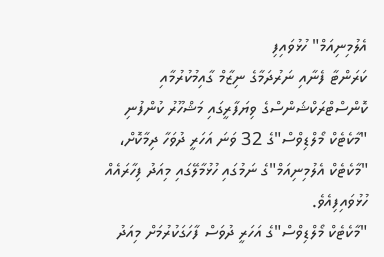އެލުމިނިއަމް" ހުޅުވައިފި
ކަރަންޓާ ފެނާއި ނަރުދަމާގެ ނިޒާމް ގާއިމުކުރުމާއި ކޮންސްޓްރަކްޝަންސްގެ ވިޔަފާރީގައި މަޝްހޫރު ކުންފުނި "މާކެޓެކް މޯލްޑިވްސް"ގެ 32 ވަނަ އަހަރީ ދުވަހާ ދިމާކޮށް، "މާކެޓެކް އެލުމިނިއަމް"ގެ ނަމުގައި ހުޅުމާލޭގައި މިއަދު ފިހާރައެއް ހުޅުވައިފިއެވެ.
"މާކެޓެކް މޯލްޑިވްސް"ގެ އަހަރީ ދުވަސް ފާހަގަކުރުމަށް މިއަދު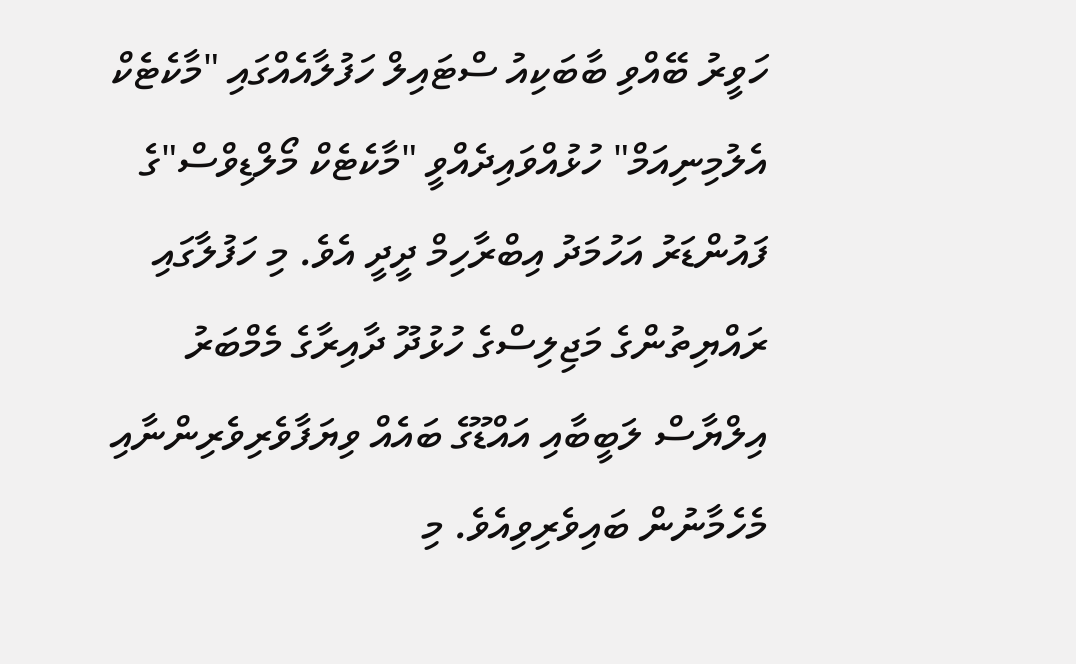ހަވީރު ބޭއްވި ބާބަކިއު ސްޓައިލް ހަފުލާއެއްގައި "މާކެޓެކް އެލުމިނިއަމް" ހުޅުއްވައިދެއްވީ "މާކެޓެކް މޯލްޑިވްސް"ގެ ފައުންޑަރު އަހުމަދު އިބްރާހިމް ދީދީ އެވެ. މި ހަފުލާގައި ރައްޔިތުންގެ މަޖިލިސްގެ ހުޅުދޫ ދާއިރާގެ މެމްބަރު އިލްޔާސް ލަބީބާއި އައްޑޫގެ ބައެއް ވިޔަފާވެރިވެރިންނާއި މެހެމާނުން ބައިވެރިވިއެވެ. މި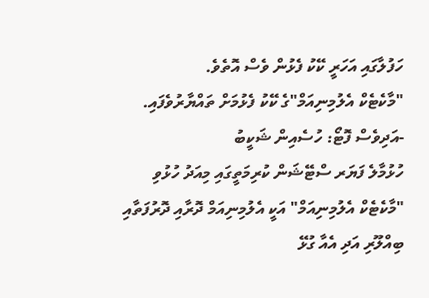ހަފުލާގައި އަހަރީ ކޭކު ފެޅުން ވެސް އޮތެވެ.
"މާކެޓެކް އެލުމިނިއަމް"ގެ ކޭކު ފެޅުމަށް ތައްޔާރުވެފައި. -އަދިވެސް ފޮޓޯ: ހުސެއިން ޝަކީބު
ހުޅުމާލެ ފަޔަރ ސްޓޭޝަން ކުރިމަތީގައި މިއަދު ހުޅުވި "މާކެޓެކް އެލުމިނިއަމް" އަކީ އެލުމިނިއަމް ދޮރާއި ދޮރުފަތާއި ބިއްލޫރި އަދި އެއާ ގުޅޭ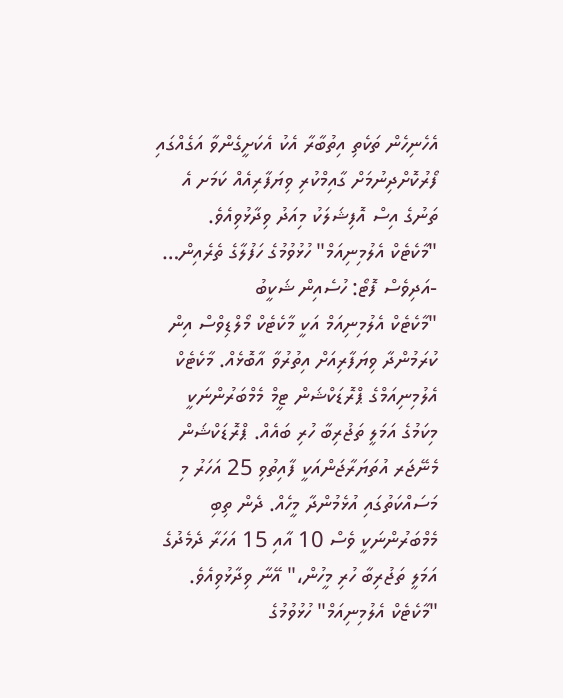އެހެނިހެން ތަކެތި އިތުބާރާ އެކު އެކަށީގެންވާ އަގެއްގައި ފޯރުކޮށްދިނުމަށް ގާއިމްކުރި ވިޔަފާރިއެއް ކަމަށ އެ ތަނުގެ އިސް އޮފިޝަލަކު މިއަދު ވިދާޅުވިއެވެ.
"މާކެޓެކް އެލުމިނިއަމް" ހުޅުވުމުގެ ހަފުލާގެ ތެރެއިން… -އަދިވެސް ފޮޓޯ: ހުސެއިން ޝަކީބު
"މާކެޓެކް އެލުމިނިއަމް އަކީ މާކެޓެކް މޯލްޑިވްސް އިން ކުރަމުންދާ ވިޔަފާރިއަށް އިތުރުވާ އާބޮޅެއް. މާކެޓެކް އެލުމިނިއަމްގެ ޕްރޮޑަކްޝަން ޓީމް މެމްބަރުންނަކީ މިކަމުގެ އަމަލީ ތަޖުރިބާ ހުރި ބައެއް. ޕްރޮޑަކްޝަން މެނޭޖަރ އުތަޔަރާޖަންއަކީ ފާއިތުވި 25 އަހަރު މި މަސައްކަތުގައި އުޅެމުންދާ މީހެއް. ދެން ތިބި މެމްބަރުންނަކީ ވެސް 10 އާއި 15 އަހަރާ ދެމެދުގެ އަމަލީ ތަޖުރިބާ ހުރި މީހުން،" އޭނާ ވިދާޅުވިއެވެ.
"މާކެޓެކް އެލުމިނިއަމް" ހުޅުވުމުގެ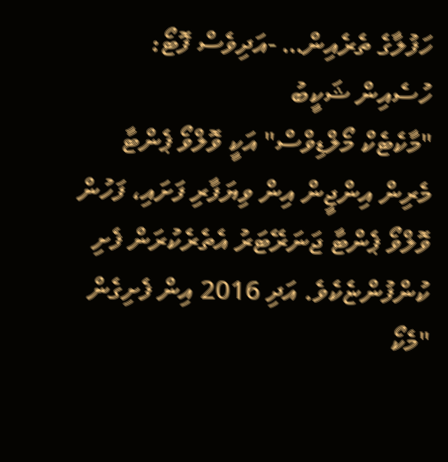ހަފުލާގެ ތެރެއިން… -އަދިވެސް ފޮޓޯ: ހުސެއިން ޝަކީބު
"މާކެޓެކް މޯލްޑިވްސް" އަކީ ވޮލްވޯ ޕެންޓާ މެރިން އިންޖީން އިން ވިޔަފާރި ފަށައި، ފަހުން ވޮލްވޯ ޕެންޓާ ޖަނަރޭޓަރު އެތެރެކުރަން ފެށި ކުންފުންޏެކެވެ. އަދި 2016 އިން ފެށިގެން "މެކޯ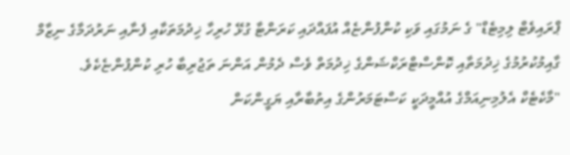ޕްރައިވެޓް ލިމިޓެޑް" ގެ ނަމުގައި ވަކި ކުންފުންޏެއް އުފައްދައި ކަރަންޓާ ގުޅޭ ހުރިހާ ޚިދުމަތަކާއި ފެނާއި ނަރުދަމާގެ ނިޒާމް ގާއިމުކުރުމުގެ ޚިދުމަތާއި ކޮންސްޓްރަކްޝަންގެ ޚިދުމަތް ވެސް ދެމުން އަންނަ ތަޖުރިބާ ހުރި ކުންފުންޏެކެވެ.
"މާކެޓެކް އެލުމިނިއަމްގެ އުއްމީދަކީ ކަސްޓަމަރުންގެ އިތުބާރާއި ޔަގީންކަން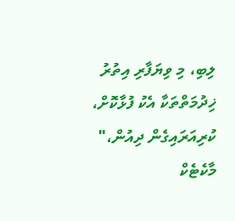ލިބި، މި ވިޔަފާރި އިތުރު ޚިދުމަތްތަކާ އެކު ފުޅާކޮށް، ކުރިއަރައިގެން ދިއުން،" މާކެޓެކް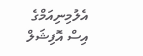އެލުމިނިއަމްގެ އިސް އޮފިޝަލް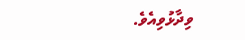ވިދާޅުވިއެވެ.